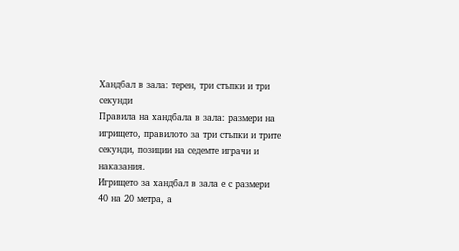Хандбал в зала: терен, три стъпки и три секунди
Правила на хандбала в зала: размери на игрището, правилото за три стъпки и трите секунди, позиции на седемте играчи и наказания.
Игрището за хандбал в зала е с размери 40 на 20 метра, а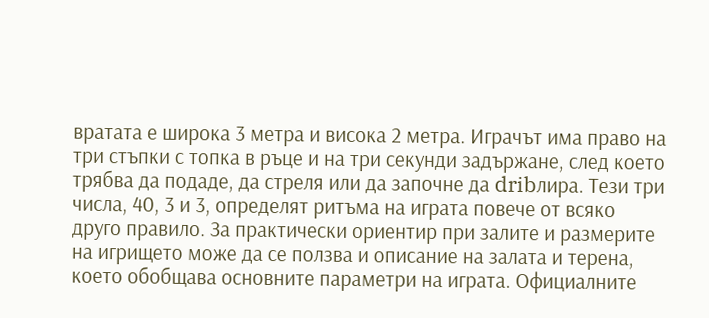вратата е широка 3 метра и висока 2 метра. Играчът има право на три стъпки с топка в ръце и на три секунди задържане, след което трябва да подаде, да стреля или да започне да dribлира. Тези три числа, 40, 3 и 3, определят ритъма на играта повече от всяко друго правило. За практически ориентир при залите и размерите на игрището може да се ползва и описание на залата и терена, което обобщава основните параметри на играта. Официалните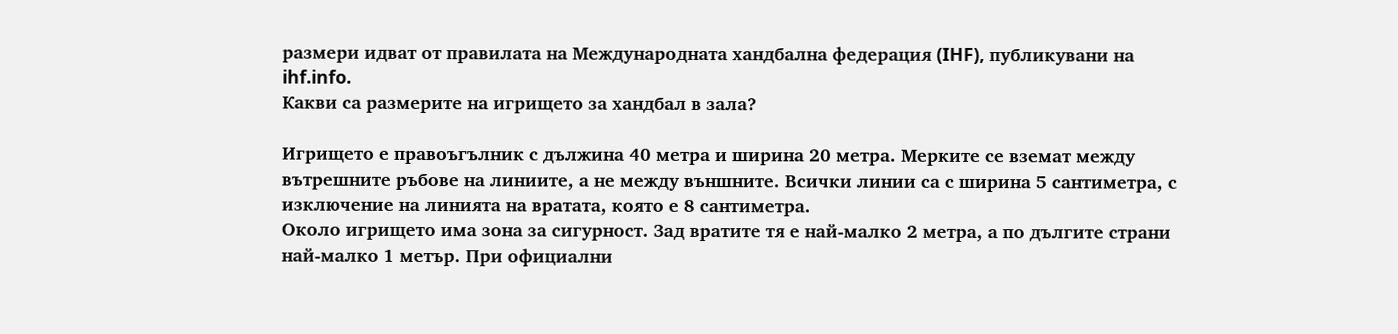размери идват от правилата на Международната хандбална федерация (IHF), публикувани на ihf.info.
Какви са размерите на игрището за хандбал в зала?

Игрището е правоъгълник с дължина 40 метра и ширина 20 метра. Мерките се вземат между вътрешните ръбове на линиите, а не между външните. Всички линии са с ширина 5 сантиметра, с изключение на линията на вратата, която е 8 сантиметра.
Около игрището има зона за сигурност. Зад вратите тя е най-малко 2 метра, а по дългите страни най-малко 1 метър. При официални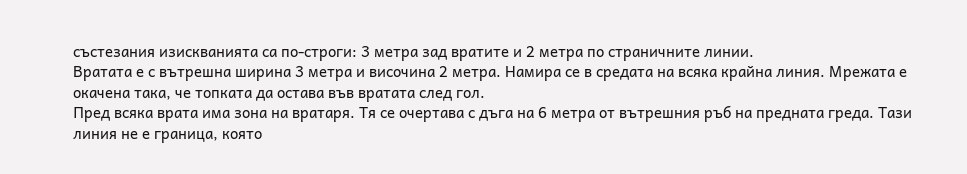състезания изискванията са по-строги: 3 метра зад вратите и 2 метра по страничните линии.
Вратата е с вътрешна ширина 3 метра и височина 2 метра. Намира се в средата на всяка крайна линия. Мрежата е окачена така, че топката да остава във вратата след гол.
Пред всяка врата има зона на вратаря. Тя се очертава с дъга на 6 метра от вътрешния ръб на предната греда. Тази линия не е граница, която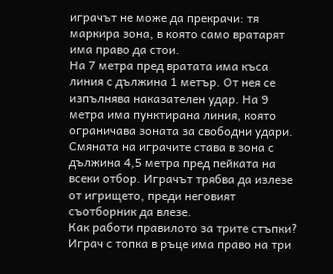играчът не може да прекрачи: тя маркира зона, в която само вратарят има право да стои.
На 7 метра пред вратата има къса линия с дължина 1 метър. От нея се изпълнява наказателен удар. На 9 метра има пунктирана линия, която ограничава зоната за свободни удари.
Смяната на играчите става в зона с дължина 4,5 метра пред пейката на всеки отбор. Играчът трябва да излезе от игрището, преди неговият съотборник да влезе.
Как работи правилото за трите стъпки?
Играч с топка в ръце има право на три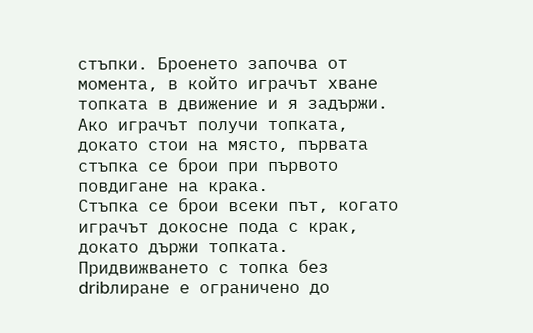стъпки. Броенето започва от момента, в който играчът хване топката в движение и я задържи. Ако играчът получи топката, докато стои на място, първата стъпка се брои при първото повдигане на крака.
Стъпка се брои всеки път, когато играчът докосне пода с крак, докато държи топката. Придвижването с топка без dribлиране е ограничено до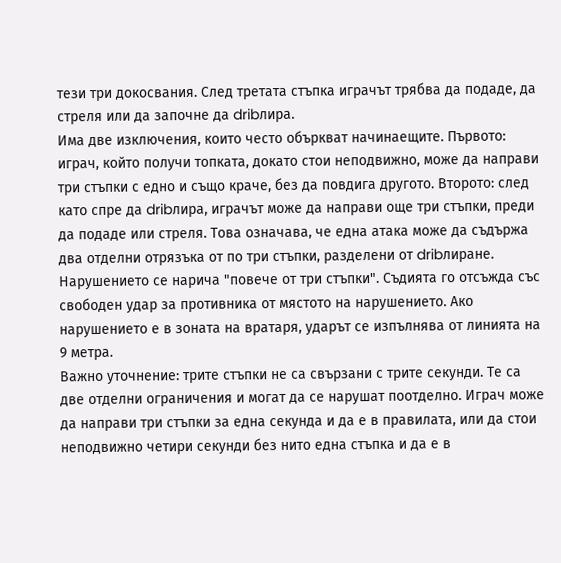тези три докосвания. След третата стъпка играчът трябва да подаде, да стреля или да започне да dribлира.
Има две изключения, които често объркват начинаещите. Първото: играч, който получи топката, докато стои неподвижно, може да направи три стъпки с едно и също краче, без да повдига другото. Второто: след като спре да dribлира, играчът може да направи още три стъпки, преди да подаде или стреля. Това означава, че една атака може да съдържа два отделни отрязъка от по три стъпки, разделени от dribлиране.
Нарушението се нарича "повече от три стъпки". Съдията го отсъжда със свободен удар за противника от мястото на нарушението. Ако нарушението е в зоната на вратаря, ударът се изпълнява от линията на 9 метра.
Важно уточнение: трите стъпки не са свързани с трите секунди. Те са две отделни ограничения и могат да се нарушат поотделно. Играч може да направи три стъпки за една секунда и да е в правилата, или да стои неподвижно четири секунди без нито една стъпка и да е в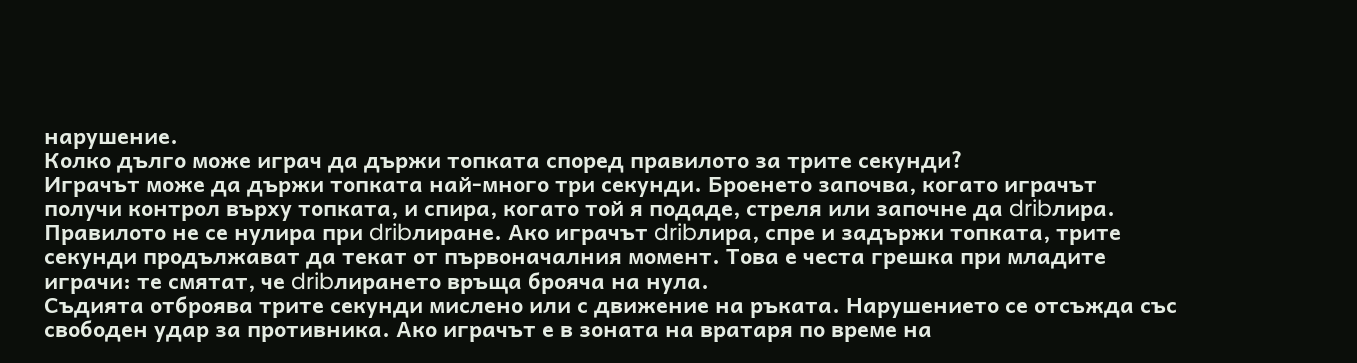нарушение.
Колко дълго може играч да държи топката според правилото за трите секунди?
Играчът може да държи топката най-много три секунди. Броенето започва, когато играчът получи контрол върху топката, и спира, когато той я подаде, стреля или започне да dribлира.
Правилото не се нулира при dribлиране. Ако играчът dribлира, спре и задържи топката, трите секунди продължават да текат от първоначалния момент. Това е честа грешка при младите играчи: те смятат, че dribлирането връща брояча на нула.
Съдията отброява трите секунди мислено или с движение на ръката. Нарушението се отсъжда със свободен удар за противника. Ако играчът е в зоната на вратаря по време на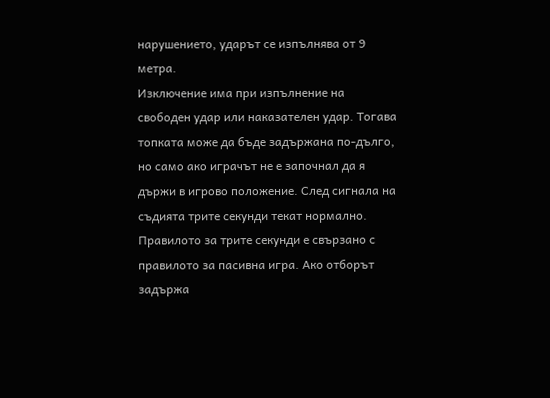нарушението, ударът се изпълнява от 9 метра.
Изключение има при изпълнение на свободен удар или наказателен удар. Тогава топката може да бъде задържана по-дълго, но само ако играчът не е започнал да я държи в игрово положение. След сигнала на съдията трите секунди текат нормално.
Правилото за трите секунди е свързано с правилото за пасивна игра. Ако отборът задържа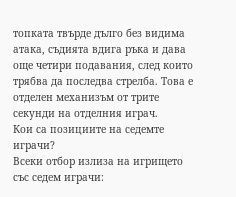топката твърде дълго без видима атака, съдията вдига ръка и дава още четири подавания, след които трябва да последва стрелба. Това е отделен механизъм от трите секунди на отделния играч.
Кои са позициите на седемте играчи?
Всеки отбор излиза на игрището със седем играчи: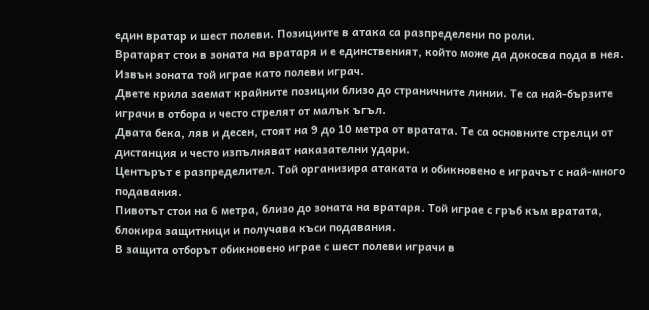един вратар и шест полеви. Позициите в атака са разпределени по роли.
Вратарят стои в зоната на вратаря и е единственият, който може да докосва пода в нея. Извън зоната той играе като полеви играч.
Двете крила заемат крайните позиции близо до страничните линии. Те са най-бързите играчи в отбора и често стрелят от малък ъгъл.
Двата бека, ляв и десен, стоят на 9 до 10 метра от вратата. Те са основните стрелци от дистанция и често изпълняват наказателни удари.
Центърът е разпределител. Той организира атаката и обикновено е играчът с най-много подавания.
Пивотът стои на 6 метра, близо до зоната на вратаря. Той играе с гръб към вратата, блокира защитници и получава къси подавания.
В защита отборът обикновено играе с шест полеви играчи в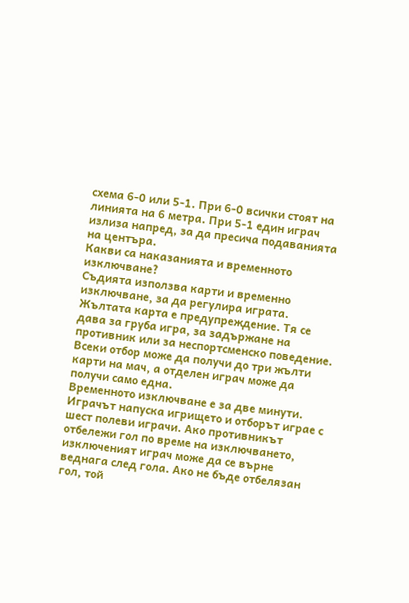схема 6-0 или 5-1. При 6-0 всички стоят на линията на 6 метра. При 5-1 един играч излиза напред, за да пресича подаванията на центъра.
Какви са наказанията и временното изключване?
Съдията използва карти и временно изключване, за да регулира играта.
Жълтата карта е предупреждение. Тя се дава за груба игра, за задържане на противник или за неспортсменско поведение. Всеки отбор може да получи до три жълти карти на мач, а отделен играч може да получи само една.
Временното изключване е за две минути. Играчът напуска игрището и отборът играе с шест полеви играчи. Ако противникът отбележи гол по време на изключването, изключеният играч може да се върне веднага след гола. Ако не бъде отбелязан гол, той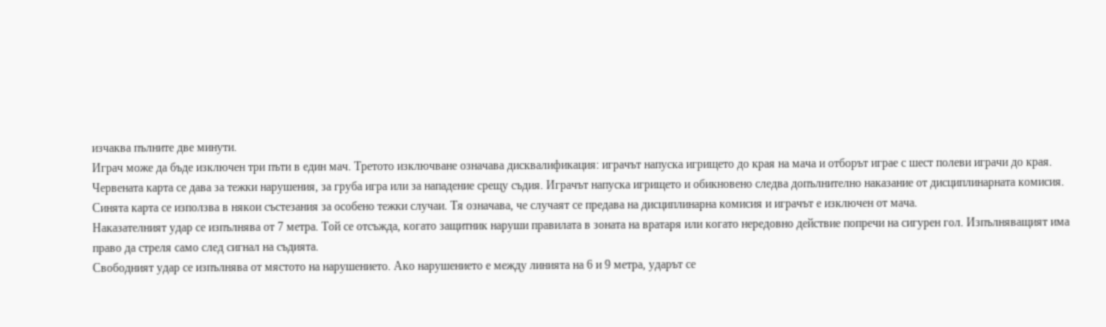изчаква пълните две минути.
Играч може да бъде изключен три пъти в един мач. Третото изключване означава дисквалификация: играчът напуска игрището до края на мача и отборът играе с шест полеви играчи до края.
Червената карта се дава за тежки нарушения, за груба игра или за нападение срещу съдия. Играчът напуска игрището и обикновено следва допълнително наказание от дисциплинарната комисия.
Синята карта се използва в някои състезания за особено тежки случаи. Тя означава, че случаят се предава на дисциплинарна комисия и играчът е изключен от мача.
Наказателният удар се изпълнява от 7 метра. Той се отсъжда, когато защитник наруши правилата в зоната на вратаря или когато нередовно действие попречи на сигурен гол. Изпълняващият има право да стреля само след сигнал на съдията.
Свободният удар се изпълнява от мястото на нарушението. Ако нарушението е между линията на 6 и 9 метра, ударът се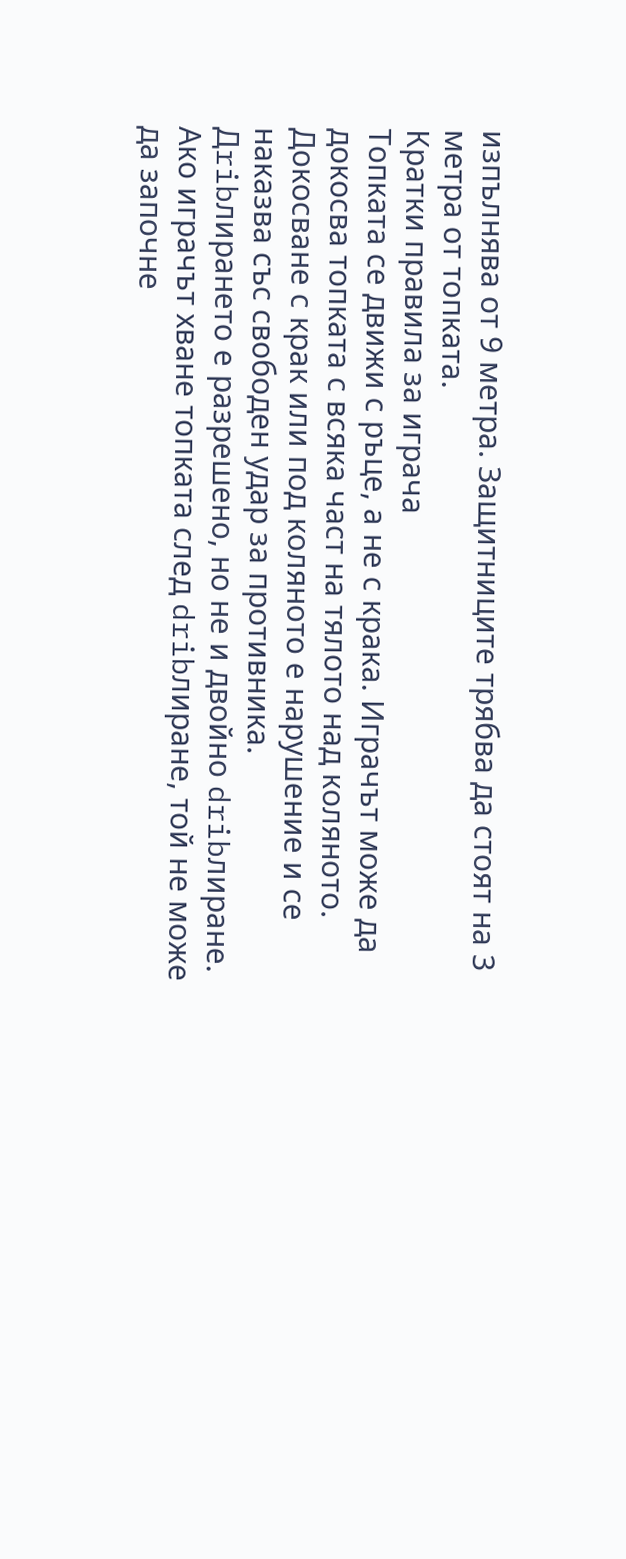изпълнява от 9 метра. Защитниците трябва да стоят на 3 метра от топката.
Кратки правила за играча
Топката се движи с ръце, а не с крака. Играчът може да докосва топката с всяка част на тялото над коляното. Докосване с крак или под коляното е нарушение и се наказва със свободен удар за противника.
Дribлирането е разрешено, но не и двойно dribлиране. Ако играчът хване топката след dribлиране, той не може да започне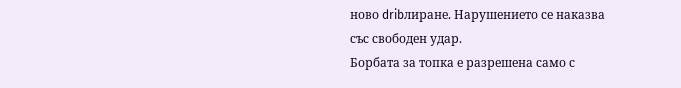ново dribлиране. Нарушението се наказва със свободен удар.
Борбата за топка е разрешена само с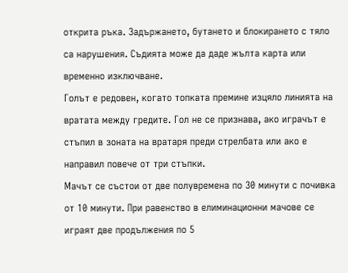открита ръка. Задържането, бутането и блокирането с тяло са нарушения. Съдията може да даде жълта карта или временно изключване.
Голът е редовен, когато топката премине изцяло линията на вратата между гредите. Гол не се признава, ако играчът е стъпил в зоната на вратаря преди стрелбата или ако е направил повече от три стъпки.
Мачът се състои от две полувремена по 30 минути с почивка от 10 минути. При равенство в елиминационни мачове се играят две продължения по 5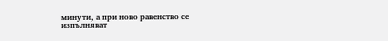минути, а при ново равенство се изпълняват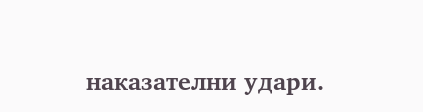наказателни удари.